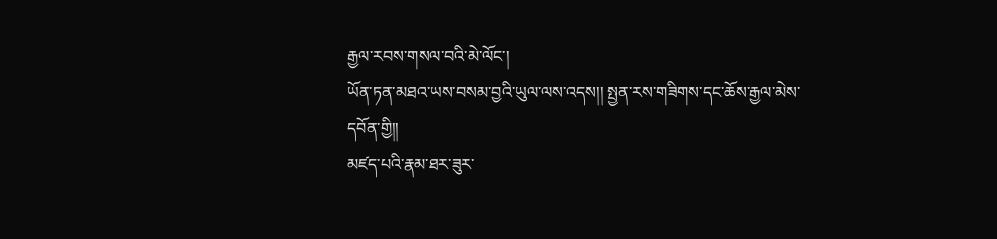རྒྱལ་རབས་གསལ་བའི་མེ་ལོང་།
ཡོན་ཏན་མཐའ་ཡས་བསམ་བྱའི་ཡུལ་ལས་འདས།། སྤྱན་རས་གཟིགས་དང་ཆོས་རྒྱལ་མེས་དབོན་གྱི།།
མཛད་པའི་རྣམ་ཐར་ཟུར་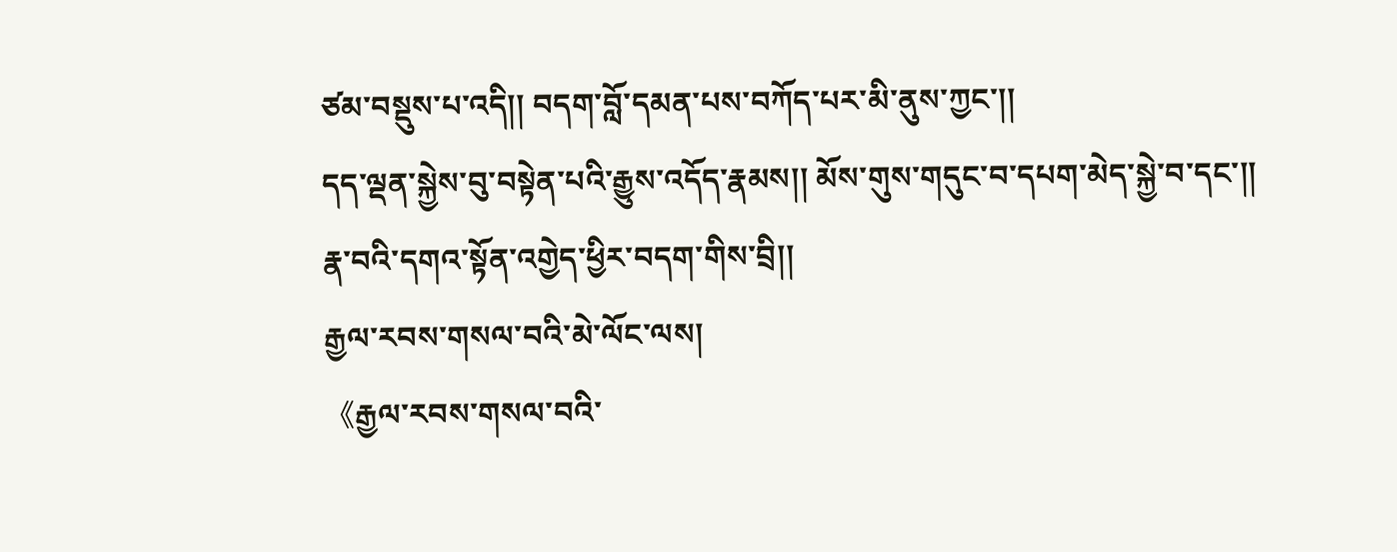ཙམ་བསྡུས་པ་འདི།། བདག་བློ་དམན་པས་བཀོད་པར་མི་ནུས་ཀྱང་།།
དད་ལྡན་སྐྱེས་བུ་བསྟེན་པའི་རྒྱུས་འདོད་རྣམས།། མོས་གུས་གདུང་བ་དཔག་མེད་སྐྱེ་བ་དང་།།
རྣ་བའི་དགའ་སྟོན་འགྱེད་ཕྱིར་བདག་གིས་བྲི།།
རྒྱལ་རབས་གསལ་བའི་མེ་ལོང་ལས།
《རྒྱལ་རབས་གསལ་བའི་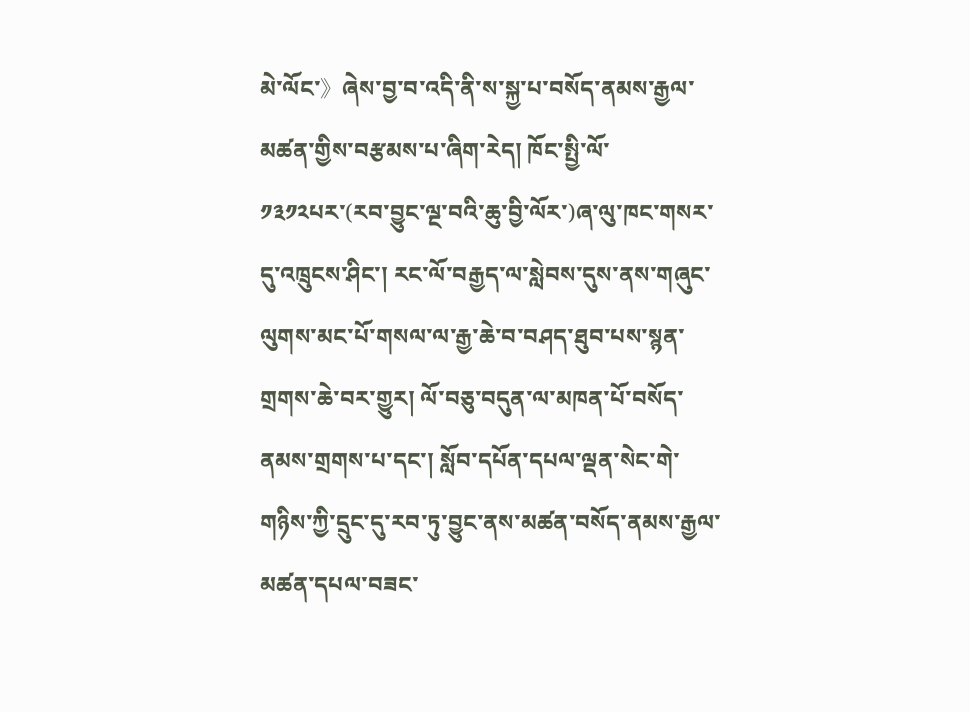མེ་ལོང་》ཞེས་བྱ་བ་འདི་ནི་ས་སྐྱ་པ་བསོད་ནམས་རྒྱལ་མཚན་གྱིས་བརྩམས་པ་ཞིག་རེད། ཁོང་སྤྱི་ལོ་༡༣༡༢པར་(རབ་བྱུང་ལྔ་བའི་ཆུ་བྱི་ལོར་)ཞ་ལུ་ཁང་གསར་དུ་འཁྲུངས་ཤིང་། རང་ལོ་བརྒྱད་ལ་སླེབས་དུས་ནས་གཞུང་ལུགས་མང་པོ་གསལ་ལ་རྒྱ་ཆེ་བ་བཤད་ཐུབ་པས་སྙན་གྲགས་ཆེ་བར་གྱུར། ལོ་བཅུ་བདུན་ལ་མཁན་པོ་བསོད་ནམས་གྲགས་པ་དང་། སློབ་དཔོན་དཔལ་ལྡན་སེང་གེ་གཉིས་ཀྱི་དྲུང་དུ་རབ་ཏུ་བྱུང་ནས་མཚན་བསོད་ནམས་རྒྱལ་མཚན་དཔལ་བཟང་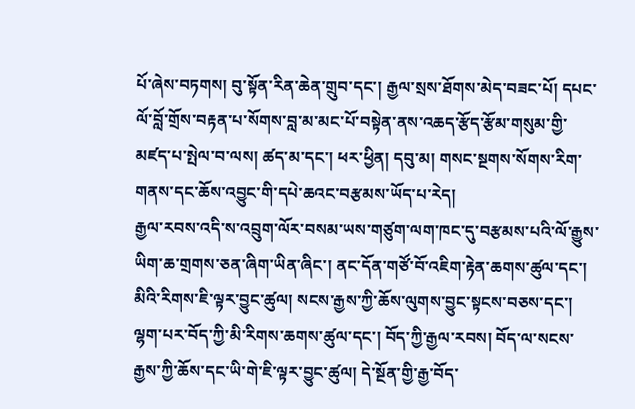པོ་ཞེས་བཏགས། བུ་སྟོན་རིན་ཆེན་གྲུབ་དང་། རྒྱལ་སྲས་ཐོགས་མེད་བཟང་པོ། དཔང་ལོ་བློ་གྲོས་བརྟན་པ་སོགས་བླ་མ་མང་པོ་བསྟེན་ནས་འཆད་རྩོད་རྩོམ་གསུམ་གྱི་མཛད་པ་སྤེལ་བ་ལས། ཚད་མ་དང་། ཕར་ཕྱིན། དབུ་མ། གསང་སྔགས་སོགས་རིག་གནས་དང་ཆོས་འབྱུང་གི་དཔེ་ཆའང་བརྩམས་ཡོད་པ་རེད།
རྒྱལ་རབས་འདི་ས་འབྲུག་ལོར་བསམ་ཡས་གཙུག་ལག་ཁང་དུ་བརྩམས་པའི་ལོ་རྒྱུས་ཡིག་ཆ་གྲགས་ཅན་ཞིག་ཡིན་ཞིང་། ནང་དོན་གཙོ་བོ་འཇིག་རྟེན་ཆགས་ཚུལ་དང་། མིའི་རིགས་ཇི་ལྟར་བྱུང་ཚུལ། སངས་རྒྱས་ཀྱི་ཆོས་ལུགས་བྱུང་སྟངས་བཅས་དང་། ལྷག་པར་བོད་ཀྱི་མི་རིགས་ཆགས་ཚུལ་དང་། བོད་ཀྱི་རྒྱལ་རབས། བོད་ལ་སངས་རྒྱས་ཀྱི་ཆོས་དང་ཡི་གེ་ཇི་ལྟར་བྱུང་ཚུལ། དེ་སྔོན་གྱི་རྒྱ་བོད་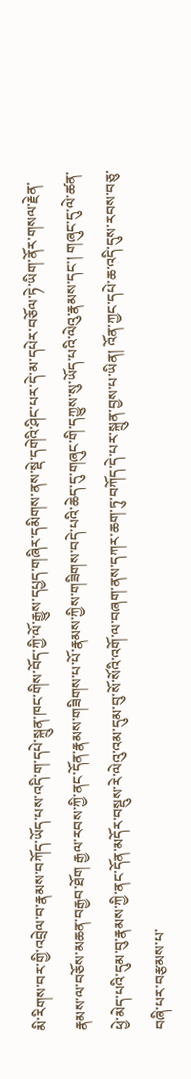མི་རིགས་བར་གྱི་འབྲེལ་བ་རྣམས་བཀོད་ཡོད་པས་འདི་ག་དཔེ་སྐྲུན་ཁང་གིས་བོད་ཀྱི་ལོ་རྒྱུས་དཔྱད་གཞིར་དམིགས་ནས་སྡེ་དགེའི་ཤིང་པར་དེ་མ་དཔེར་བཅོལ་ཏེ་ཡིག་ནོར་གསལ་རྗེན་རྣམས་ལ་བཅོས་མཆན་བརྒྱབ་ཐོག རྒྱལ་རབས་ཀྱི་ནང་དོན་རྣམས་གཟིགས་པ་པོ་རྣམས་ཀྱིས་གཟིགས་བདེ་པའི་ཆེད་དུ་གཞུང་གི་དཀྱུས་སུ་ཡོད་པའི་ལེའུ་རྣམས་དང་། གཞུང་དུ་ལེ་ཚན་ཕྱེ་མེད་པའི་དུམ་བུ་རྣམས་ཀྱི་ནང་དོན་མདོར་བསྡུས་རེ་ལེའུ་འམ་དུམ་བུ་སོ་སོའི་འགོ་ལ་བཞག་ནས་དཀར་ཆག་ཏུ་བཀོད་དེ་པར་སྐྲུན་བྱས་པ་ཡིན། འོན་ཀྱང་དཔེ་ཆ་འདི་དུས་རབས་བཅུ་བཞི་པར་བརྩམས་པ་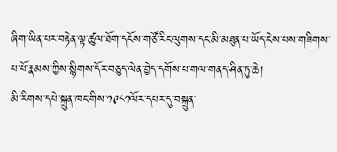ཞིག་ཡིན་པར་བརྟེན་ལྟ་ཚུལ་ཐོག་དངོས་གཙོ་རིང་ལུགས་དང་མི་མཐུན་པ་ཡོད་ངེས་པས་གཟིགས་པ་པོ་རྣམས་ཀྱིས་སྙིགས་དོར་བཅུད་ལེན་བྱེད་དགོས་པ་གལ་གནད་ཤིན་ཏུ་ཆེ།
མི་རིགས་དཔེ་སྐྲུན་ཁང་གིས་༡༩༨༡ལོར་དཔར་དུ་བསྐྲུན་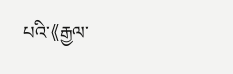པའི་《རྒྱལ་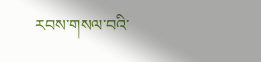རབས་གསལ་བའི་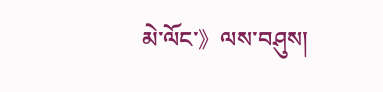མེ་ལོང་》ལས་བཤུས།